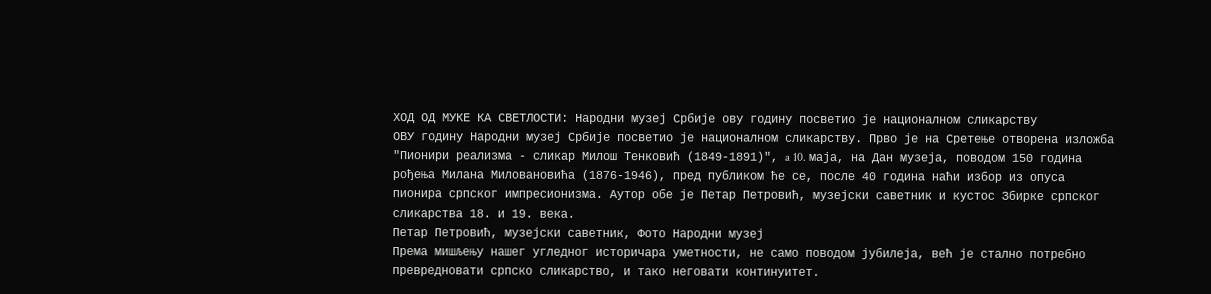ХОД ОД МУКЕ КА СВЕТЛОСТИ: Народни музеј Србије ову годину посветио је националном сликарству
ОВУ годину Народни музеј Србије посветио је националном сликарству. Прво је на Сретење отворена изложба "Пионири реализма - сликар Милош Тенковић (1849-1891)", a 10. маја, на Дан музеја, поводом 150 година рођења Милана Миловановића (1876-1946), пред публиком ће се, после 40 година наћи избор из опуса пионира српског импресионизма. Аутор обе је Петар Петровић, музејски саветник и кустос Збирке српског сликарства 18. и 19. века.
Петар Петровић, музејски саветник, Фото Народни музеј
Према мишљењу нашег угледног историчара уметности, не само поводом јубилеја, већ је стално потребно превредновати српско сликарство, и тако неговати континуитет.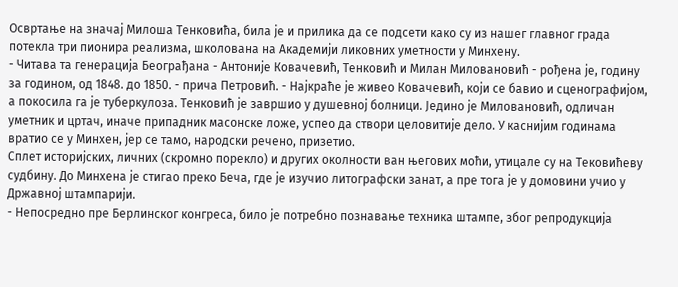Освртање на значај Милоша Тенковића, била је и прилика да се подсети како су из нашег главног града потекла три пионира реализма, школована на Академији ликовних уметности у Минхену.
- Читава та генерација Београђана - Антоније Ковачевић, Тенковић и Милан Миловановић - рођена је, годину за годином, од 1848. до 1850. - прича Петровић. - Најкраће је живео Ковачевић, који се бавио и сценографијом, а покосила га је туберкулоза. Тенковић је завршио у душевној болници. Једино је Миловановић, одличан уметник и цртач, иначе припадник масонске ложе, успео да створи целовитије дело. У каснијим годинама вратио се у Минхен, јер се тамо, народски речено, призетио.
Сплет историјских, личних (скромно порекло) и других околности ван његових моћи, утицале су на Тековићеву судбину. До Минхена је стигао преко Беча, где је изучио литографски занат, а пре тога је у домовини учио у Државној штампарији.
- Непосредно пре Берлинског конгреса, било је потребно познавање техника штампе, због репродукција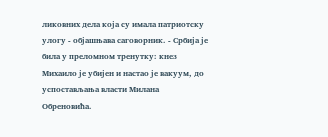ликовних дела која су имала патриотску улогу - објашњава саговорник. - Србија је била у преломном тренутку: кнез Михаило је убијен и настао је вакуум, до успостављања власти Милана Обреновића.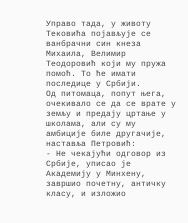Управо тада, у животу Тековића појављује се ванбрачни син кнеза Михаила, Велимир Теодоровић који му пружа помоћ. То ће имати последице у Србији.
Од питомаца, попут њега, очекивало се да се врате у земљу и предају цртање у школама, али су му амбиције биле другачије, наставља Петровић:
- Не чекајући одговор из Србије, уписао је Академију у Минхену, завршио почетну, античку класу, и изложио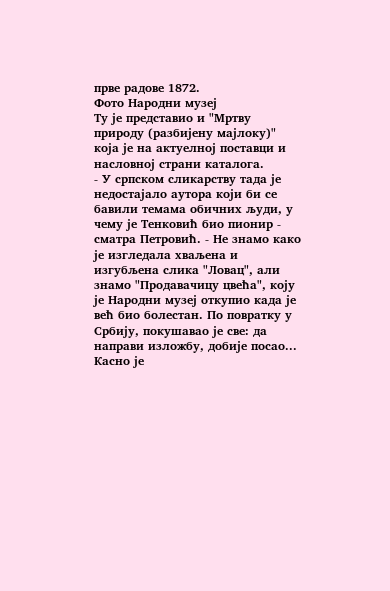прве радове 1872.
Фото Народни музеј
Ту је представио и "Мртву природу (разбијену мајлоку)" која је на актуелној поставци и насловној страни каталога.
- У српском сликарству тада је недостајало аутора који би се бавили темама обичних људи, у чему је Тенковић био пионир - сматра Петровић. - Не знамо како је изгледала хваљена и изгубљена слика "Ловац", али знамо "Продавачицу цвећа", коју је Народни музеј откупио када је већ био болестан. По повратку у Србију, покушавао је све: да направи изложбу, добије посао... Касно је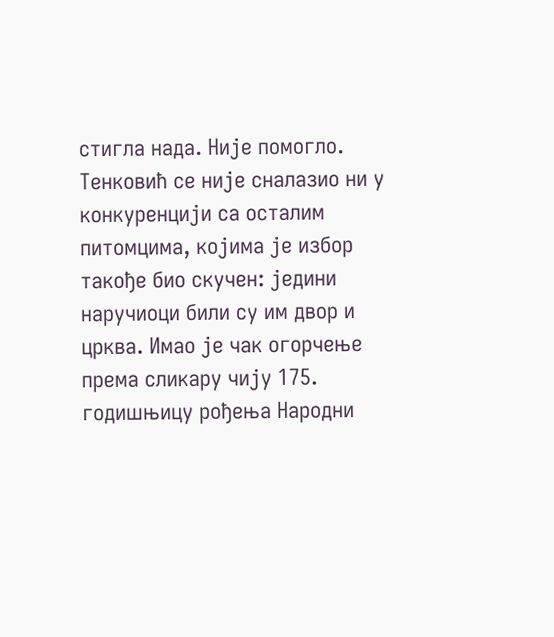стигла нада. Није помогло.
Тенковић се није сналазио ни у конкуренцији са осталим питомцима, којима је избор такође био скучен: једини наручиоци били су им двор и црква. Имао је чак огорчење према сликару чију 175. годишњицу рођења Народни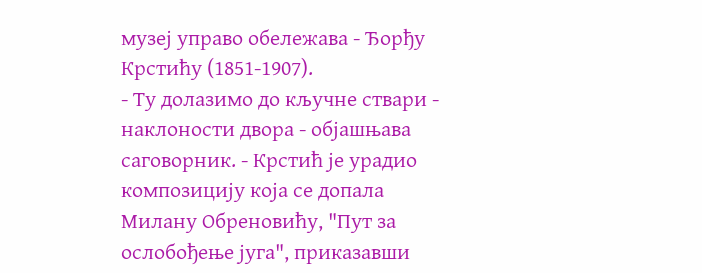музеј управо обележава - Ђорђу Крстићу (1851-1907).
- Ту долазимо до кључне ствари - наклоности двора - објашњава саговорник. - Крстић је урадио композицију која се допала Милану Обреновићу, "Пут за ослобођење југа", приказавши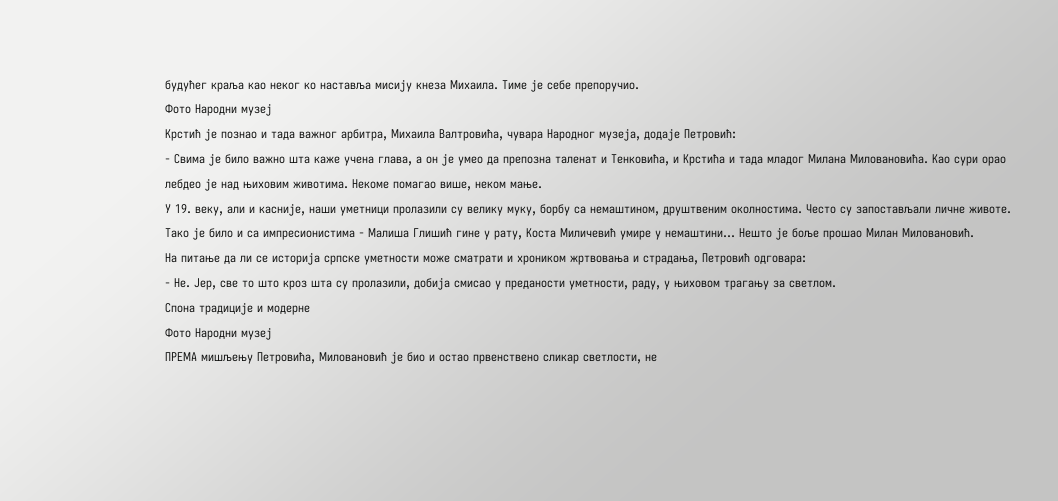будућег краља као неког ко наставља мисију кнеза Михаила. Тиме је себе препоручио.
Фото Народни музеј
Крстић је познао и тада важног арбитра, Михаила Валтровића, чувара Народног музеја, додаје Петровић:
- Свима је било важно шта каже учена глава, а он је умео да препозна таленат и Тенковића, и Крстића и тада младог Милана Миловановића. Као сури орао лебдео је над њиховим животима. Некоме помагао више, неком мање.
У 19. веку, али и касније, наши уметници пролазили су велику муку, борбу са немаштином, друштвеним околностима. Често су запостављали личне животе. Тако је било и са импресионистима - Малиша Глишић гине у рату, Коста Миличевић умире у немаштини... Нешто је боље прошао Милан Миловановић.
На питање да ли се историја српске уметности може сматрати и хроником жртвовања и страдања, Петровић одговара:
- Не. Јер, све то што кроз шта су пролазили, добија смисао у преданости уметности, раду, у њиховом трагању за светлом.
Спона традиције и модерне
Фото Народни музеј
ПРЕМА мишљењу Петровића, Миловановић је био и остао првенствено сликар светлости, не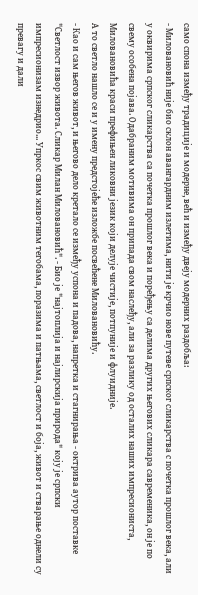само спона између традиције и модерне, већ и између двеју модерних раздобља:
- Миловановић није био склон авангардним излетима, нити је крчио нове путеве српског сликарства с почетка прошлог века, али у оквирима српског сликарства са почетка прошлог века и поређењу са делима других његових сликара савременика, он је по свему особена појава. Одабраним мотивима он припада свом наслеђу, али за разлику од осталих наших импресиониста, Миловановића краси префињен ликовни језик који делује чистије, потпуније и флуидније.
А то светло нашло се и у имену предстојеће изложбе посвећене Миловановићу.
- Као и сам његов живот, и његово дело кретало се између успона и падова, напретка и стагнирања - октрива аутор поставке "Светлост извор живота. Сликар Милан Миловановић". - Био је "најтоплија и најлирскија природа" коју је српски импресионизам изнедрио... Упркос свим животним тегобама, поразима и патњама, светлост и боја, живот и стварање однели су превагу и дали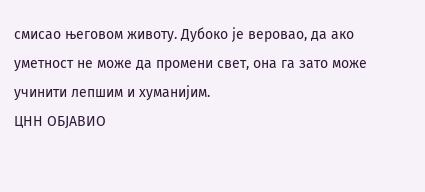смисао његовом животу. Дубоко је веровао, да ако уметност не може да промени свет, она га зато може учинити лепшим и хуманијим.
ЦНН ОБЈАВИО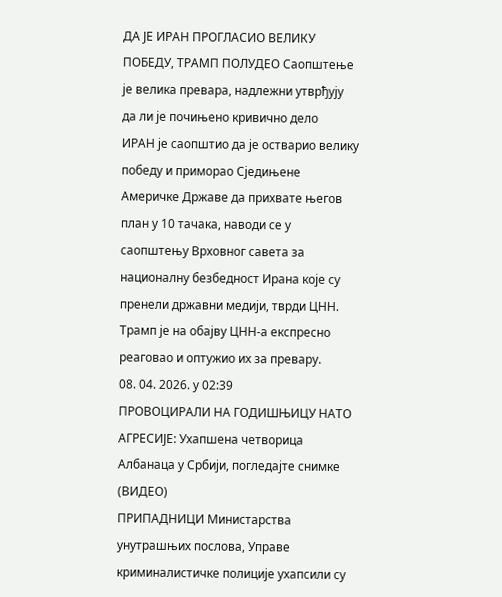ДА ЈЕ ИРАН ПРОГЛАСИО ВЕЛИКУ ПОБЕДУ, ТРАМП ПОЛУДЕО Саопштење је велика превара, надлежни утврђују да ли је почињено кривично дело
ИРАН је саопштио да је остварио велику победу и приморао Сједињене Америчке Државе да прихвате његов план у 10 тачака, наводи се у саопштењу Врховног савета за националну безбедност Ирана које су пренели државни медији, тврди ЦНН. Трамп је на обајву ЦНН-а експресно реаговао и оптужио их за превару.
08. 04. 2026. у 02:39
ПРОВОЦИРАЛИ НА ГОДИШЊИЦУ НАТО АГРЕСИЈЕ: Ухапшена четворица Албанаца у Србији, погледајте снимке (ВИДЕО)
ПРИПАДНИЦИ Министарства унутрашњих послова, Управе криминалистичке полиције ухапсили су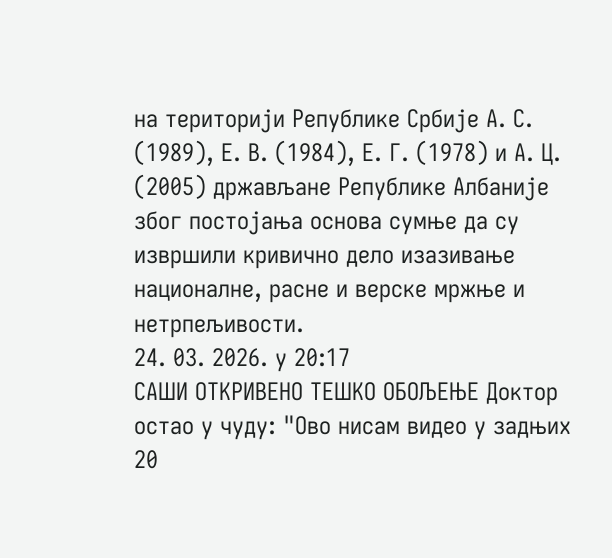на територији Републике Србије А. С. (1989), Е. В. (1984), Е. Г. (1978) и А. Ц. (2005) држављане Републике Албаније због постојања основа сумње да су извршили кривично дело изазивање националне, расне и верске мржње и нетрпељивости.
24. 03. 2026. у 20:17
САШИ ОТКРИВЕНО ТЕШКО ОБОЉЕЊЕ Доктор остао у чуду: "Ово нисам видео у задњих 20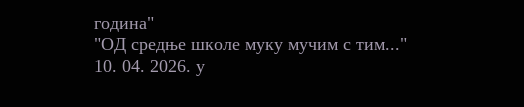година"
"ОД средње школе муку мучим с тим..."
10. 04. 2026. у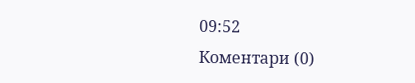09:52
Коментари (0)